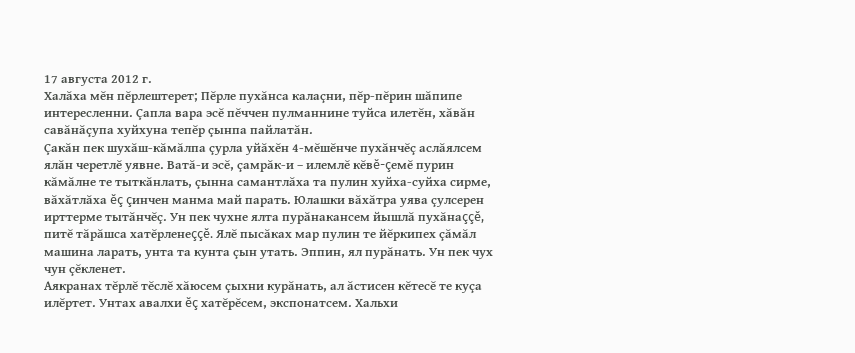17 августа 2012 г.
Халăха мĕн пĕрлештерет; Пĕрле пухăнса калаçни, пĕр-пĕрин шăпипе интересленни. Çапла вара эсĕ пĕччен пулманнине туйса илетĕн, хăвăн савăнăçупа хуйхуна тепĕр çынпа пайлатăн.
Çакăн пек шухăш-кăмăлпа çурла уйăхĕн 4-мĕшĕнче пухăнчĕç аслăялсем ялăн черетлĕ уявне. Ватă-и эсĕ, çамрăк-и – илемлĕ кĕвĕ-çемĕ пурин кăмăлне те тыткăнлать, çынна самантлăха та пулин хуйха-суйха сирме, вăхăтлăха ĕç çинчен манма май парать. Юлашки вăхăтра уява çулсерен ирттерме тытăнчĕç. Ун пек чухне ялта пурăнакансем йышлă пухăнаççĕ, питĕ тăрăшса хатĕрленеççĕ. Ялĕ пысăках мар пулин те йĕркипех çăмăл машина ларать, унта та кунта çын утать. Эппин, ял пурăнать. Ун пек чух чун çĕкленет.
Аякранах тĕрлĕ тĕслĕ хăюсем çыхни курăнать, ал ăстисен кĕтесĕ те куçа илĕртет. Унтах авалхи ĕç хатĕрĕсем, экспонатсем. Хальхи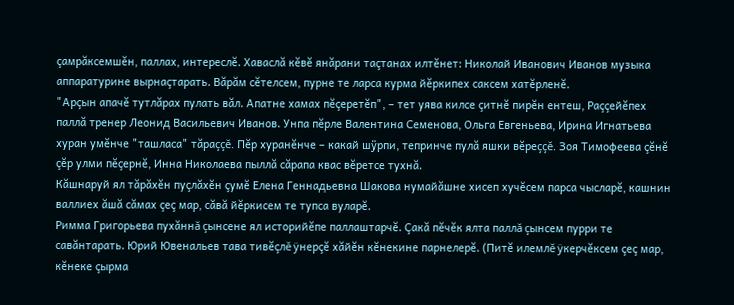çамрăксемшĕн, паллах, интереслĕ. Хаваслă кĕвĕ янăрани таçтанах илтĕнет: Николай Иванович Иванов музыка аппаратурине вырнаçтарать. Вăрăм сĕтелсем, пурне те ларса курма йĕркипех саксем хатĕрленĕ.
"Арçын апачĕ тутлăрах пулать вăл. Апатне хамах пĕçеретĕп", – тет уява килсе çитнĕ пирĕн ентеш, Раççейĕпех паллă тренер Леонид Васильевич Иванов. Унпа пĕрле Валентина Семенова, Ольга Евгеньева, Ирина Игнатьева хуран умĕнче "ташласа" тăраççĕ. Пĕр хуранĕнче – какай шÿрпи, тепринче пулă яшки вĕреççĕ. Зоя Тимофеева çĕнĕ çĕр улми пĕçернĕ, Инна Николаева пыллă сăрапа квас вĕретсе тухнă.
Кăшнаруй ял тăрăхĕн пуçлăхĕн çумĕ Елена Геннадьевна Шакова нумайăшне хисеп хучĕсем парса чысларĕ, кашнин валлиех ăшă сăмах çеç мар, сăвă йĕркисем те тупса вуларĕ.
Римма Григорьева пухăннă çынсене ял историйĕпе паллаштарчĕ. Çакă пĕчĕк ялта паллă çынсем пурри те савăнтарать. Юрий Ювенальев тава тивĕçлĕ ÿнерçĕ хăйĕн кĕнекине парнелерĕ. (Питĕ илемлĕ ÿкерчĕксем çеç мар, кĕнеке çырма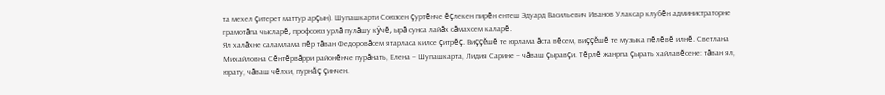та мехел çитерет маттур арçын). Шупашкарти Союзсен çуртĕнче ĕçлекен пирĕн ентеш Эдуард Васильевич Иванов Улаксар клубĕн администраторне грамотăпа чысларĕ, профсоюз урлă пулăшу кÿчĕ, ырă сунса лайăх сăмахсем каларĕ.
Ял халăхне саламлама пĕр тăван Федоровăсем ятарласа килсе çитрĕç. Виççĕшĕ те юрлама ăста вĕсем, виççĕшĕ те музыка пĕлĕвĕ илнĕ. Светлана Михайловна Сĕнтĕрвăрри районĕнче пурăнать, Елена – Шупашкарта, Лидия Сарине – чăваш çыравçи. Тĕрлĕ жанрпа çырать хайлавĕсене: тăван ял, юрату, чăваш чĕлхи, пурнăç çинчен.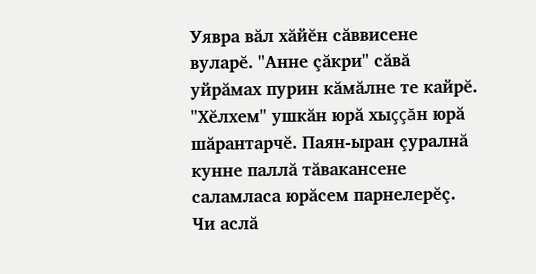Уявра вăл хăйĕн сăввисене вуларĕ. "Анне çăкри" сăвă уйрăмах пурин кăмăлне те кайрĕ.
"Хĕлхем" ушкăн юрă хыççăн юрă шăрантарчĕ. Паян-ыран çуралнă кунне паллă тăвакансене саламласа юрăсем парнелерĕç.
Чи аслă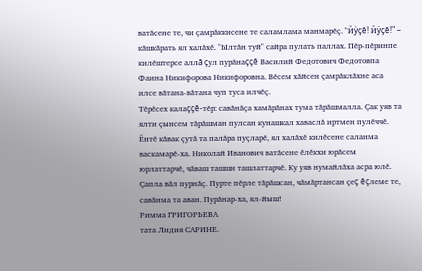ватăсене те, чи çамрăккисене те саламлама манмарĕç. "Йÿçĕ! Йÿçĕ!" – кăшкăрать ял халăхĕ. "Ылтăн туй" сайра пулать паллах. Пĕр-пĕринпе килĕштерсе аллă çул пурăнаççĕ Василий Федотович Федотовпа Фаина Никифорова Никифоровна. Вĕсем хăйсен çамрăклăхне аса илсе вăтана-вăтана чуп туса илчĕç.
Тĕрĕсех калаççĕ-тĕр: савăнăçа хамăрăнах тума тăрăшмалла. Çак уяв та ялти çынсем тăрăшман пулсан кунашкал хаваслă иртмен пулĕччĕ. Ĕнтĕ кăвак çутă та палăра пуçларĕ, ял халăхĕ килĕсене саланма васкамарĕ-ха. Николай Иванович ватăсене ĕлĕкхи юрăсем юрлаттарчĕ, чăваш ташши ташлаттарчĕ. Ку уяв нумайлăха асра юлĕ. Çапла вăл пурнăç. Пурте пĕрле тăрăшсан, чăмăртансан çеç ĕçлеме те, савăнма та аван. Пурăнар-ха, ял-йыш!
Римма ГРИГОРЬЕВА
тата Лидия САРИНЕ.